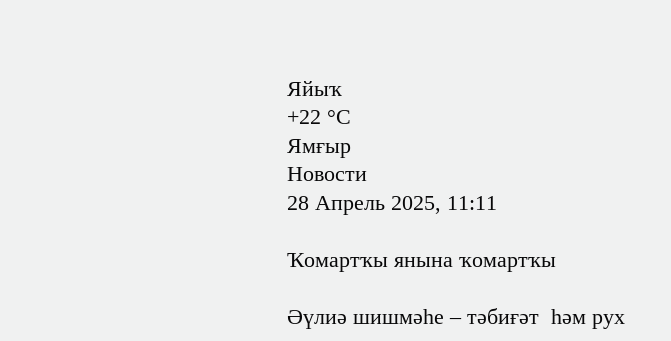Яйыҡ
+22 °С
Ямғыр
Новости
28 Апрель 2025, 11:11

Ҡомартҡы янына ҡомартҡы

Әүлиә шишмәһе – тәбиғәт  һәм рух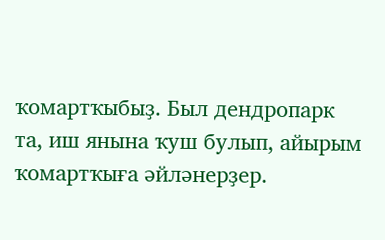ҡомартҡыбыҙ. Был дендропарк та, иш янына ҡуш булып, айырым ҡомартҡыға әйләнерҙер.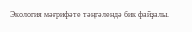Экология мәғрифәте тәңгәлендә бик файҙалы.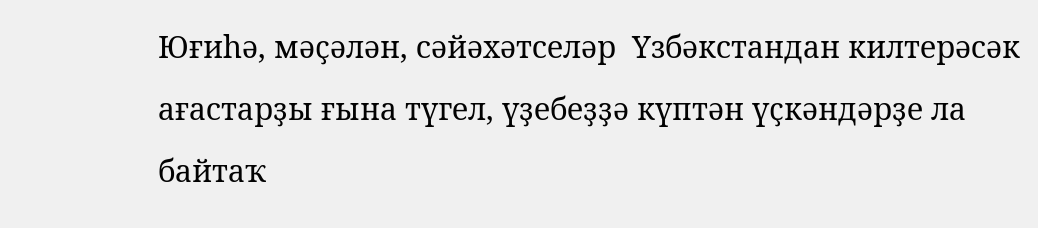Юғиһә, мәҫәлән, сәйәхәтселәр  Үзбәкстандан килтерәсәк ағастарҙы ғына түгел, үҙебеҙҙә күптән үҫкәндәрҙе ла байтаҡ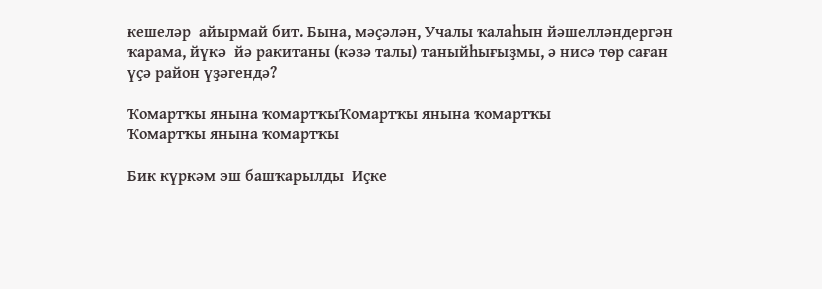кешеләр  айырмай бит. Бына, мәҫәлән, Учалы ҡалаһын йәшелләндергән ҡарама, йүкә  йә ракитаны (кәзә талы) таныйһығыҙмы, ә нисә төр саған үҫә район үҙәгендә?

Ҡомартҡы янына ҡомартҡыҠомартҡы янына ҡомартҡы
Ҡомартҡы янына ҡомартҡы

Бик күркәм эш башҡарылды  Иҫке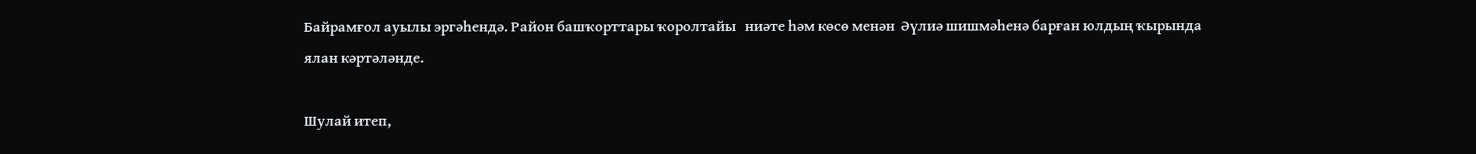Байрамғол ауылы эргәһендә. Район башҡорттары ҡоролтайы   ниәте һәм көсө менән  Әүлиә шишмәһенә барған юлдың ҡырында  ялан кәртәләнде.

Шулай итеп,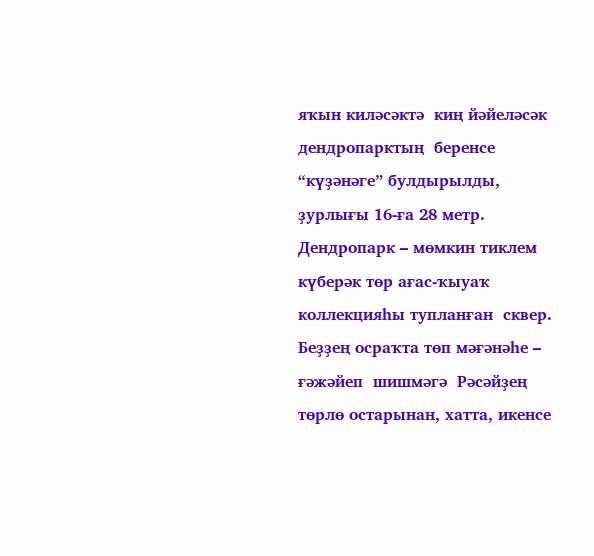яҡын киләсәктә  киң йәйеләсәк дендропарктың  беренсе “күҙәнәге” булдырылды, ҙурлығы 16-ға 28 метр.  Дендропарк – мөмкин тиклем күберәк төр ағас-ҡыуаҡ коллекцияһы тупланған  сквер. Беҙҙең осраҡта төп мәғәнәһе – ғәжәйеп  шишмәгә  Рәсәйҙең төрлө остарынан, хатта, икенсе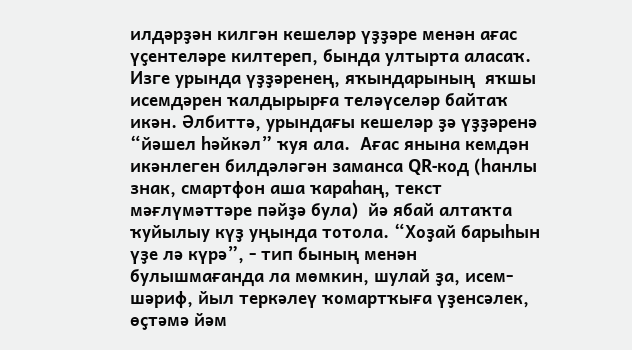илдәрҙән килгән кешеләр үҙҙәре менән ағас үҫентеләре килтереп, бында ултырта аласаҡ.  Изге урында үҙҙәренең, яҡындарының  яҡшы исемдәрен ҡалдырырға теләүселәр байтаҡ икән. Әлбиттә, урындағы кешеләр ҙә үҙҙәренә “йәшел һәйкәл” ҡуя ала.  Ағас янына кемдән икәнлеген билдәләгән заманса QR-код (һанлы знак, смартфон аша ҡараһаң, текст мәғлүмәттәре пәйҙә була)  йә ябай алтаҡта ҡуйылыу күҙ уңында тотола. “Хоҙай барыһын  үҙе лә күрә”, - тип бының менән булышмағанда ла мөмкин, шулай ҙа, исем-шәриф, йыл теркәлеү ҡомартҡыға үҙенсәлек, өҫтәмә йәм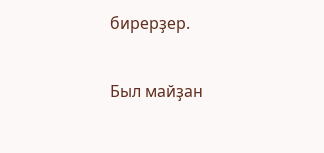бирерҙер.

Был майҙан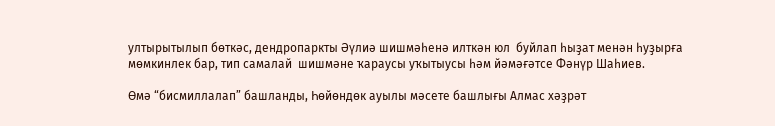ултырытылып бөткәс, дендропаркты Әүлиә шишмәһенә илткән юл  буйлап һыҙат менән һуҙырға мөмкинлек бар, тип самалай  шишмәне ҡараусы уҡытыусы һәм йәмәғәтсе Фәнүр Шаһиев.

Өмә “бисмиллалап” башланды, Һөйөндөк ауылы мәсете башлығы Алмас хәҙрәт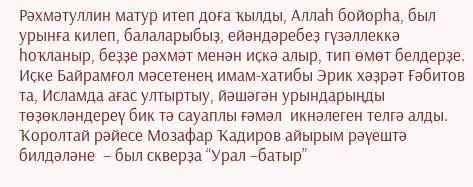Рәхмәтуллин матур итеп доға ҡылды, Аллаһ бойорһа, был урынға килеп, балаларыбыҙ, ейәндәребеҙ гүзәллеккә һоҡланыр, беҙҙе рәхмәт менән иҫкә алыр, тип өмөт белдерҙе.  Иҫке Байрамғол мәсетенең имам-хатибы Эрик хәҙрәт Ғәбитов та, Исламда ағас ултыртыу, йәшәгән урындарыңды төҙөкләндереү бик тә сауаплы ғәмәл  икнәлеген телгә алды. Ҡоролтай рәйесе Мозафар Ҡадиров айырым рәүештә билдәләне  – был скверҙа “Урал –батыр”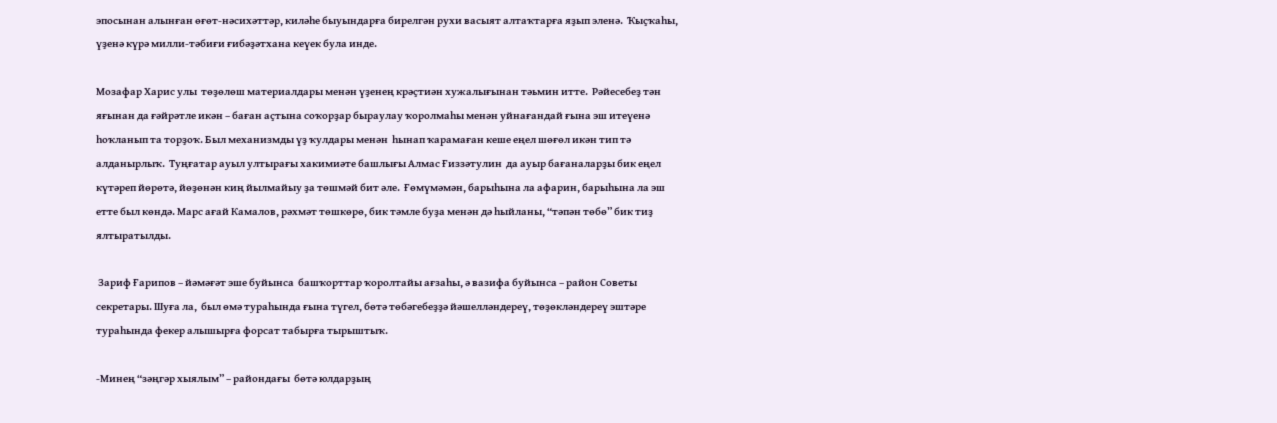эпосынан алынған өғөт-нәсихәттәр, киләһе быуындарға бирелгән рухи васыят алтаҡтарға яҙып эленә.  Ҡыҫҡаһы, үҙенә күрә милли-тәбиғи ғибәҙәтхана кеүек була инде.

Мозафар Харис улы  төҙөлөш материалдары менән үҙенең крәҫтиән хужалығынан тәьмин итте.  Рәйесебеҙ тән яғынан да ғәйрәтле икән – баған аҫтына соҡорҙар быраулау ҡоролмаһы менән уйнағандай ғына эш итеүенә һоҡланып та торҙоҡ. Был механизмды үҙ ҡулдары менән  һынап ҡарамаған кеше еңел шөғөл икән тип тә алданырлыҡ.  Туңғатар ауыл ултырағы хакимиәте башлығы Алмас Ғиззәтулин  да ауыр бағаналарҙы бик еңел күтәреп йөрөтә, йөҙөнән киң йылмайыу ҙа төшмәй бит әле.  Ғөмүмәмән, барыһына ла афарин, барыһына ла эш етте был көндә. Марс ағай Камалов, рәхмәт төшкөрө, бик тәмле буҙа менән дә һыйланы, “тәпән төбө” бик тиҙ ялтыратылды.

 Зариф Ғарипов – йәмәғәт эше буйынса  башҡорттар ҡоролтайы ағзаһы, ә вазифа буйынса – район Советы секретары. Шуға ла,  был өмә тураһында ғына түгел, бөтә төбәгебеҙҙә йәшелләндереү, төҙөкләндереү эштәре тураһында фекер алышырға форсат табырға тырыштыҡ.

-Минең “зәңгәр хыялым” – райондағы  бөтә юлдарҙың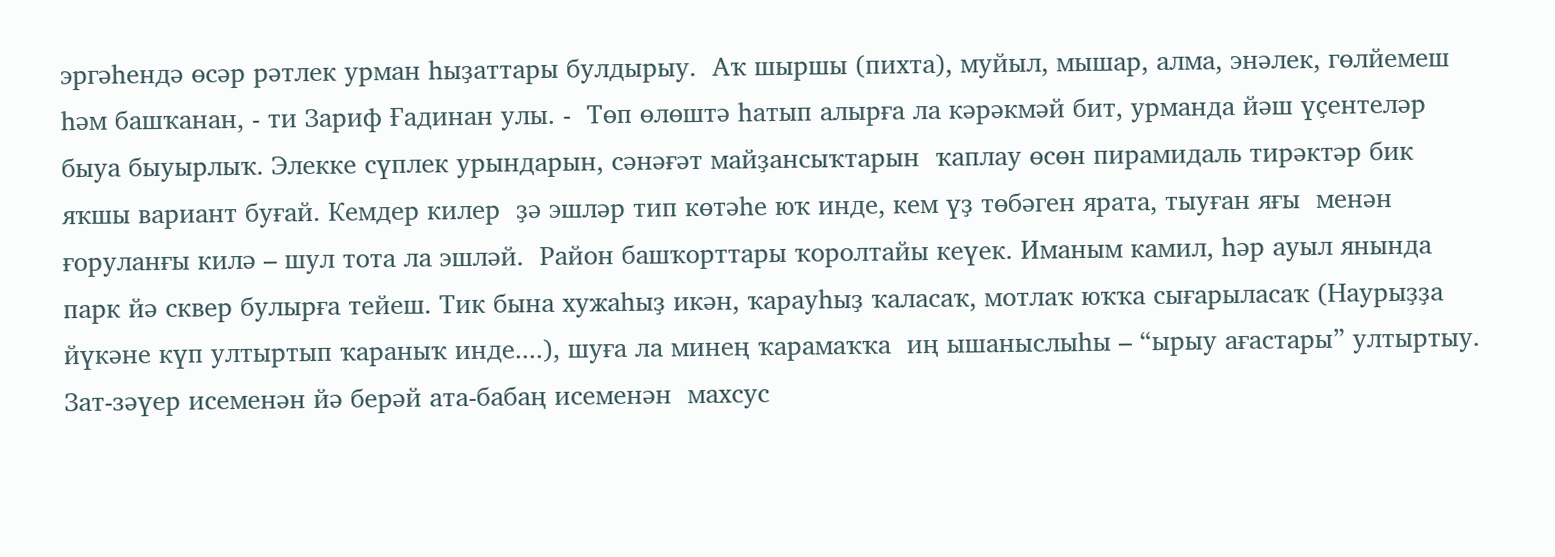эргәһендә өсәр рәтлек урман һыҙаттары булдырыу.  Аҡ шыршы (пихта), муйыл, мышар, алма, энәлек, гөлйемеш һәм башҡанан, - ти Зариф Ғадинан улы. -  Төп өлөштә һатып алырға ла кәрәкмәй бит, урманда йәш үҫентеләр быуа быуырлыҡ. Элекке сүплек урындарын, сәнәғәт майҙансыҡтарын  ҡаплау өсөн пирамидаль тирәктәр бик яҡшы вариант буғай. Кемдер килер  ҙә эшләр тип көтәһе юҡ инде, кем үҙ төбәген ярата, тыуған яғы  менән ғоруланғы килә – шул тота ла эшләй.  Район башҡорттары ҡоролтайы кеүек. Иманым камил, һәр ауыл янында парк йә сквер булырға тейеш. Тик бына хужаһыҙ икән, ҡарауһыҙ ҡаласаҡ, мотлаҡ юҡҡа сығарыласаҡ (Наурыҙҙа йүкәне күп ултыртып ҡараныҡ инде....), шуға ла минең ҡарамаҡҡа  иң ышаныслыһы – “ырыу ағастары” ултыртыу. Зат-зәүер исеменән йә берәй ата-бабаң исеменән  махсус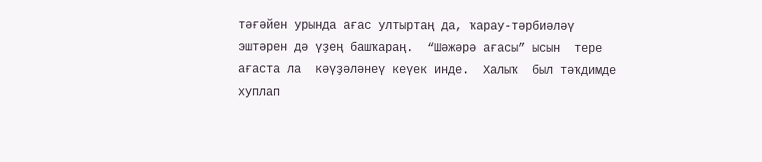тәғәйен урында ағас ултыртаң да, ҡарау-тәрбиәләү эштәрен дә үҙең башҡараң.  “Шәжәрә ағасы” ысын  тере ағаста ла  кәүҙәләнеү кеүек инде.  Халыҡ  был тәҡдимде хуплап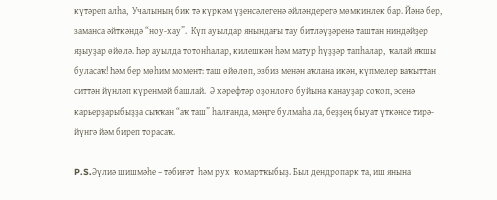күтәреп алһа,  Учалының бик тә күркәм үҙенсәлегенә әйләндерегә мөмкинлек бар. Йәнә бер, заманса әйткәндә “ноу-хау”.  Күп ауылдар янындағы тау битләүҙәренә таштан ниндәйҙер яҙыуҙар өйөлә. Һәр ауылда тотонһалар, килешкән һәм матур һүҙҙәр тапһалар,  ҡалай яҡшы буласаҡ! Һәм бер мөһим момент: таш өйөлөп, эзбиз менән аҡлана икән, күпмелер ваҡыттан ситтән йүнләп күренмәй башлай.  Ә хәрефтәр оҙонлоғо буйына канауҙар соҡоп, эсенә карьерҙарыбыҙҙа сыҡҡан “аҡ таш” һалғанда, мәңге булмаһа ла, беҙҙең быуат үткәнсе тирә-йүнгә йәм биреп торасаҡ.

P.S.Әүлиә шишмәһе – тәбиғәт  һәм рух  ҡомартҡыбыҙ. Был дендропарк та, иш янына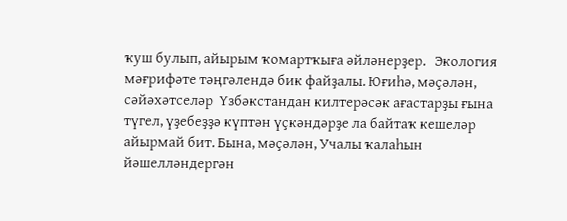ҡуш булып, айырым ҡомартҡыға әйләнерҙер.   Экология мәғрифәте тәңгәлендә бик файҙалы. Юғиһә, мәҫәлән, сәйәхәтселәр  Үзбәкстандан килтерәсәк ағастарҙы ғына түгел, үҙебеҙҙә күптән үҫкәндәрҙе ла байтаҡ кешеләр  айырмай бит. Бына, мәҫәлән, Учалы ҡалаһын йәшелләндергән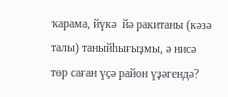ҡарама, йүкә  йә ракитаны (кәзә талы) таныйһығыҙмы, ә нисә төр саған үҫә район үҙәгендә?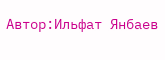Автор:Ильфат Янбаев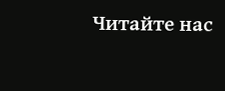Читайте нас